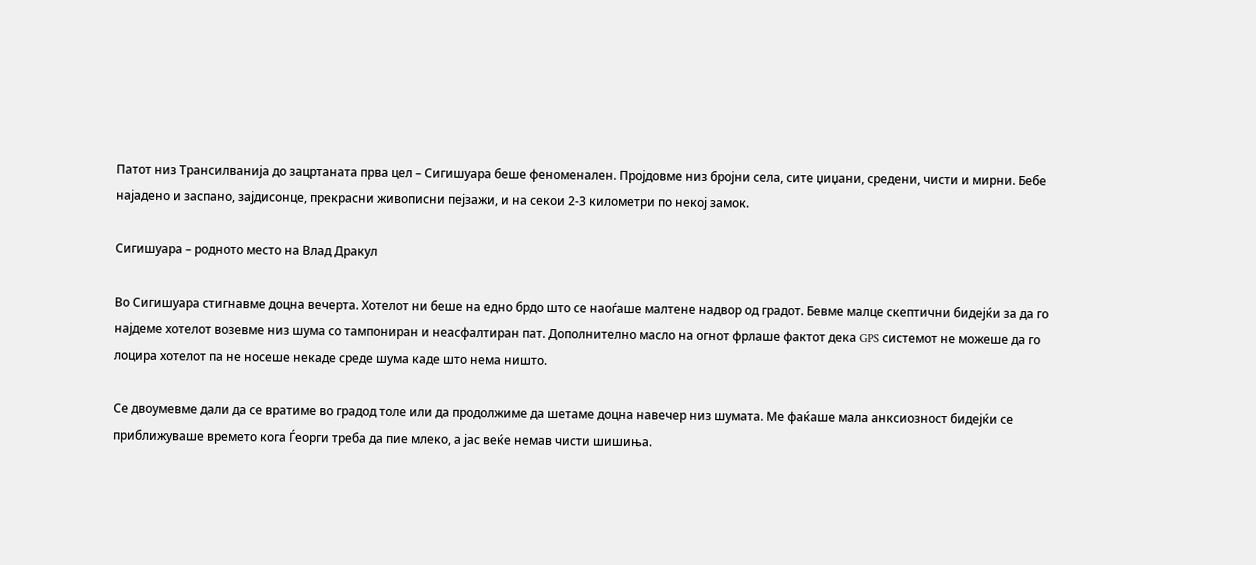Патот низ Трансилванија до зацртаната прва цел – Сигишуара беше феноменален. Пројдовме низ бројни села, сите џиџани, средени, чисти и мирни. Бебе најадено и заспано, зајдисонце, прекрасни живописни пејзажи, и на секои 2-3 километри по некој замок.

Сигишуара – родното место на Влад Дракул

Во Сигишуара стигнавме доцна вечерта. Хотелот ни беше на едно брдо што се наоѓаше малтене надвор од градот. Бевме малце скептични бидејќи за да го најдеме хотелот возевме низ шума со тампониран и неасфалтиран пат. Дополнително масло на огнот фрлаше фактот дека GPS системот не можеше да го лоцира хотелот па не носеше некаде среде шума каде што нема ништо.

Се двоумевме дали да се вратиме во градод толе или да продолжиме да шетаме доцна навечер низ шумата. Ме фаќаше мала анксиозност бидејќи се приближуваше времето кога Ѓеорги треба да пие млеко, а јас веќе немав чисти шишиња.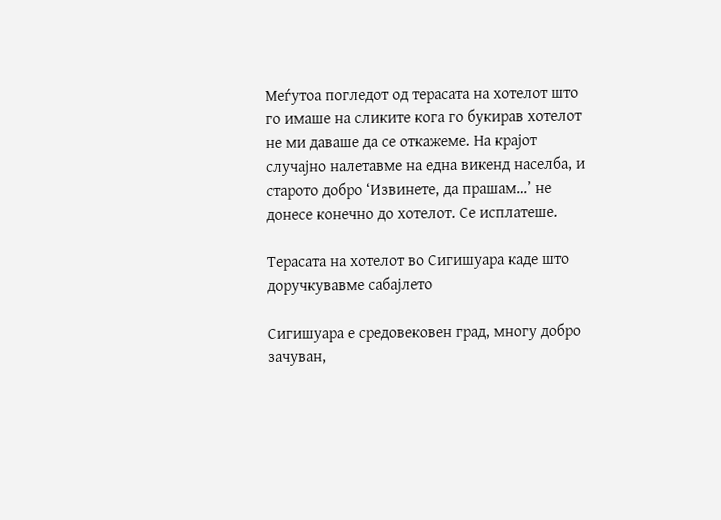Меѓутоа погледот од терасата на хотелот што го имаше на сликите кога го букирав хотелот не ми даваше да се откажеме. На крајот случајно налетавме на една викенд населба, и старото добро ‘Извинете, да прашам…’ не донесе конечно до хотелот. Се исплатеше.

Терасата на хотелот во Сигишуара каде што доручкувавме сабајлето

Сигишуара е средовековен град, многу добро зачуван,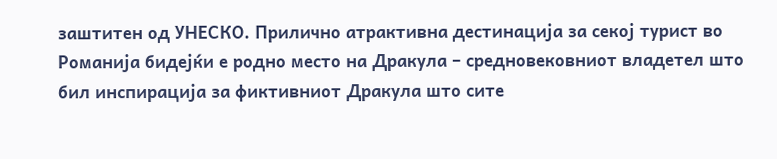заштитен од УНЕСКО. Прилично атрактивна дестинација за секој турист во Романија бидејќи е родно место на Дракула – средновековниот владетел што бил инспирација за фиктивниот Дракула што сите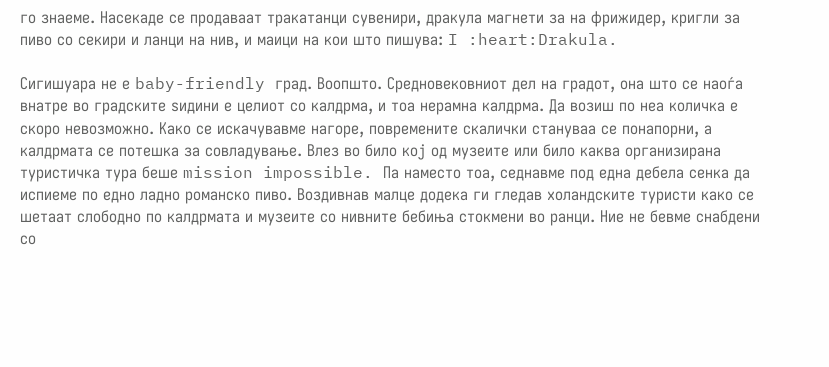го знаеме. Насекаде се продаваат тракатанци сувенири, дракула магнети за на фрижидер, кригли за пиво со секири и ланци на нив, и маици на кои што пишува: I :heart:Drakula.

Сигишуара не е baby-friendly град. Воопшто. Средновековниот дел на градот, она што се наоѓа внатре во градските ѕидини е целиот со калдрма, и тоа нерамна калдрма. Да возиш по неа количка е скоро невозможно. Како се искачувавме нагоре, повремените скалички стануваа се понапорни, а калдрмата се потешка за совладување. Влез во било кој од музеите или било каква организирана туристичка тура беше mission impossible. Па наместо тоа, седнавме под една дебела сенка да испиеме по едно ладно романско пиво. Воздивнав малце додека ги гледав холандските туристи како се шетаат слободно по калдрмата и музеите со нивните бебиња стокмени во ранци. Ние не бевме снабдени со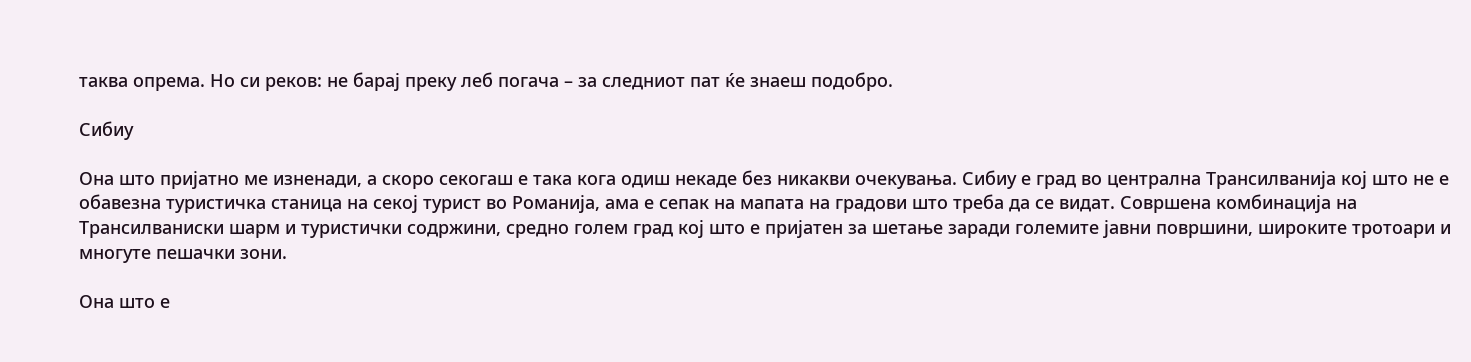таква опрема. Но си реков: не барај преку леб погача – за следниот пат ќе знаеш подобро.

Сибиу

Она што пријатно ме изненади, а скоро секогаш е така кога одиш некаде без никакви очекувања. Сибиу е град во централна Трансилванија кој што не е обавезна туристичка станица на секој турист во Романија, ама е сепак на мапата на градови што треба да се видат. Совршена комбинација на Трансилваниски шарм и туристички содржини, средно голем град кој што е пријатен за шетање заради големите јавни површини, широките тротоари и многуте пешачки зони.

Она што е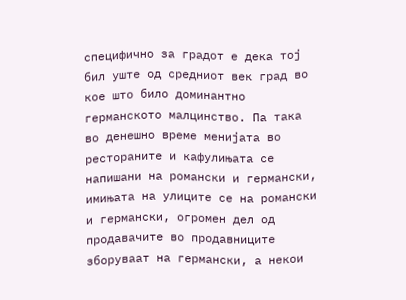специфично за градот е дека тој бил уште од средниот век град во кое што било доминантно германското малцинство. Па така во денешно време менијата во рестораните и кафулињата се напишани на романски и германски, имињата на улиците се на романски и германски, огромен дел од продавачите во продавниците зборуваат на германски, а некои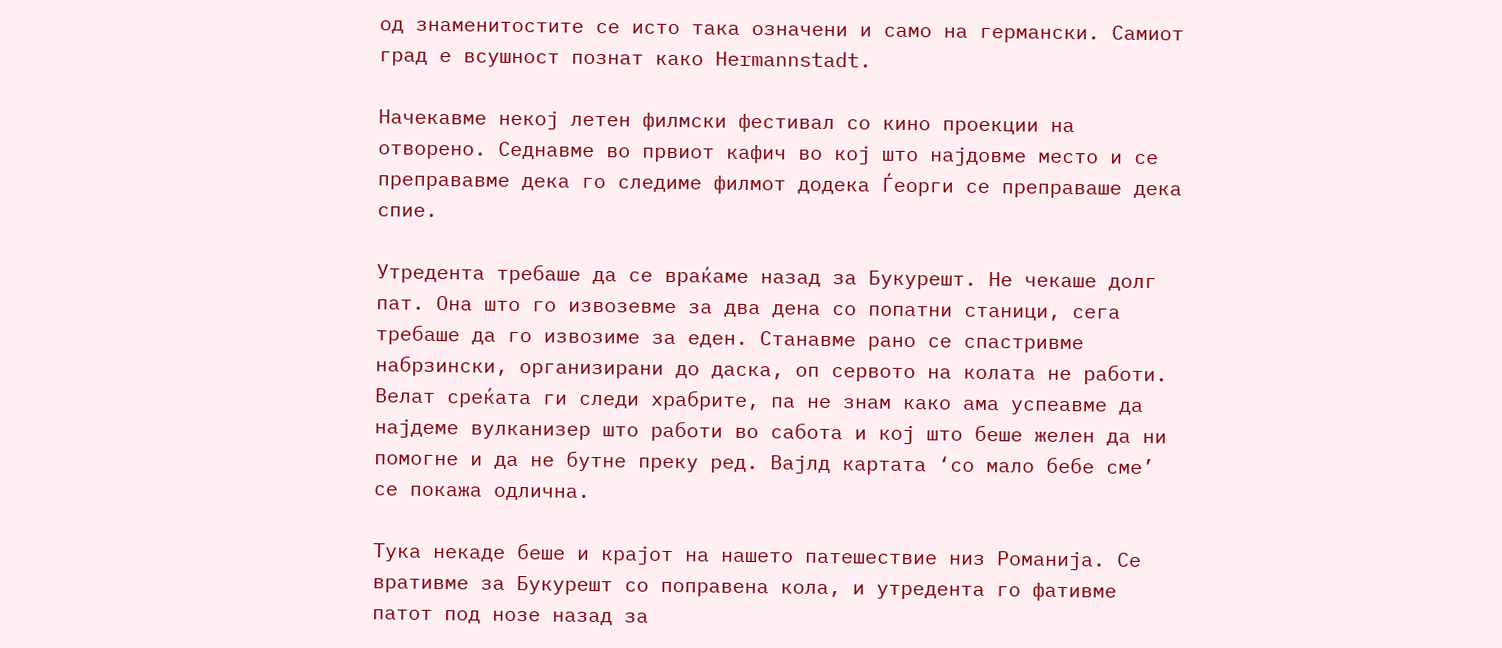од знаменитостите се исто така означени и само на германски. Самиот град е всушност познат како Hermannstadt.

Начекавме некој летен филмски фестивал со кино проекции на отворено. Седнавме во првиот кафич во кој што најдовме место и се преправавме дека го следиме филмот додека Ѓеорги се преправаше дека спие.

Утредента требаше да се враќаме назад за Букурешт. Не чекаше долг пат. Она што го извозевме за два дена со попатни станици, сега требаше да го извозиме за еден. Станавме рано се спастривме набрзински, организирани до даска, оп сервото на колата не работи. Велат среќата ги следи храбрите, па не знам како ама успеавме да најдеме вулканизер што работи во сабота и кој што беше желен да ни помогне и да не бутне преку ред. Вајлд картата ‘со мало бебе сме’ се покажа одлична.

Тука некаде беше и крајот на нашето патешествие низ Романија. Се вративме за Букурешт со поправена кола, и утредента го фативме патот под нозе назад за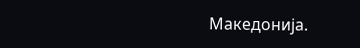Македонија.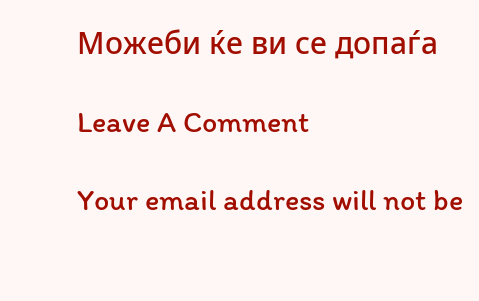Можеби ќе ви се допаѓа

Leave A Comment

Your email address will not be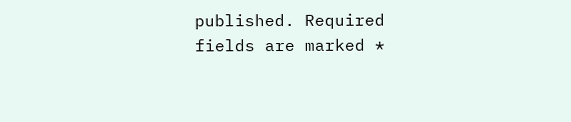published. Required fields are marked *